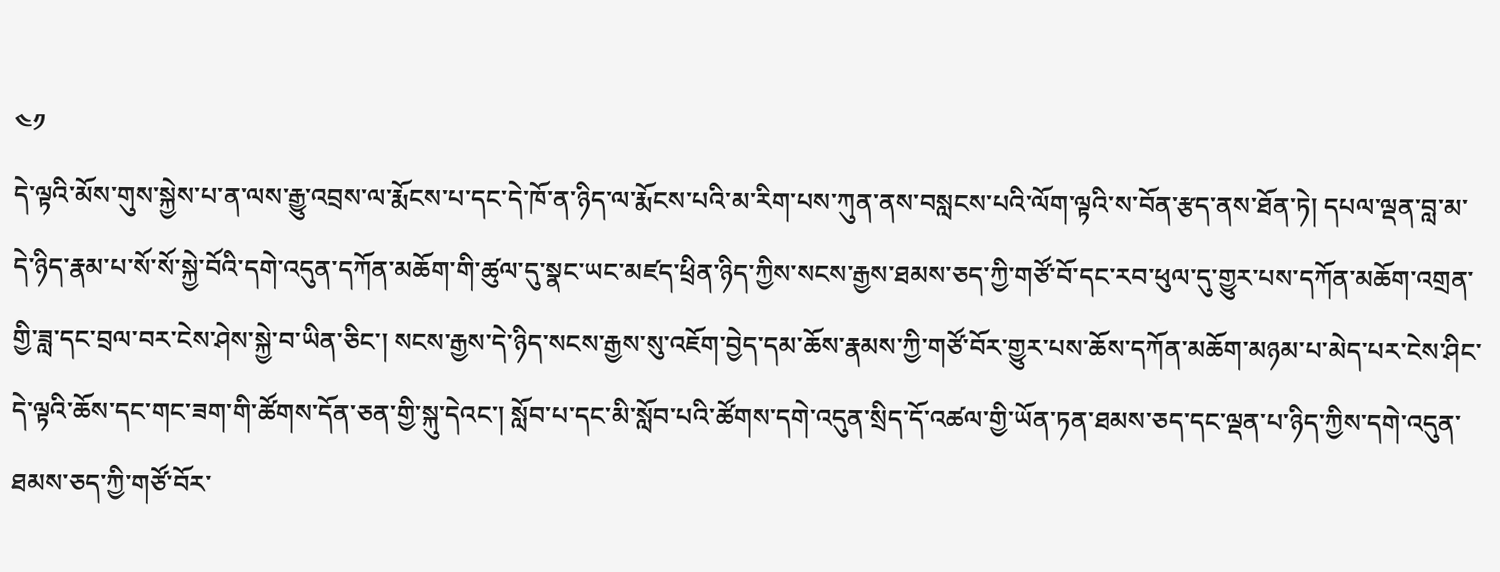༤༡
དེ་ལྟའི་མོས་གུས་སྐྱེས་པ་ན་ལས་རྒྱུ་འབྲས་ལ་རྨོངས་པ་དང་དེ་ཁོ་ན་ཉིད་ལ་རྨོངས་པའི་མ་རིག་པས་ཀུན་ནས་བསླངས་པའི་ལོག་ལྟའི་ས་བོན་རྩད་ནས་ཐོན་ཏེ། དཔལ་ལྡན་བླ་མ་དེ་ཉིད་རྣམ་པ་སོ་སོ་སྐྱེ་བོའི་དགེ་འདུན་དཀོན་མཆོག་གི་ཚུལ་དུ་སྣང་ཡང་མཛད་ཕྲིན་ཉིད་ཀྱིས་སངས་རྒྱས་ཐམས་ཅད་ཀྱི་གཙོ་བོ་དང་རབ་ཕུལ་དུ་གྱུར་པས་དཀོན་མཆོག་འགྲན་གྱི་ཟླ་དང་བྲལ་བར་ངེས་ཤེས་སྐྱེ་བ་ཡིན་ཅིང་། སངས་རྒྱས་དེ་ཉིད་སངས་རྒྱས་སུ་འཇོག་བྱེད་དམ་ཆོས་རྣམས་ཀྱི་གཙོ་བོར་གྱུར་པས་ཆོས་དཀོན་མཆོག་མཉམ་པ་མེད་པར་ངེས་ཤིང་དེ་ལྟའི་ཆོས་དང་གང་ཟག་གི་ཚོགས་དོན་ཅན་གྱི་སྐུ་དེའང་། སློབ་པ་དང་མི་སློབ་པའི་ཚོགས་དགེ་འདུན་སྲིད་དོ་འཚལ་གྱི་ཡོན་ཏན་ཐམས་ཅད་དང་ལྡན་པ་ཉིད་ཀྱིས་དགེ་འདུན་ཐམས་ཅད་ཀྱི་གཙོ་བོར་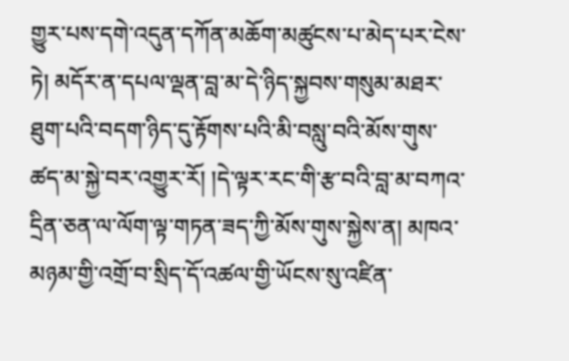གྱུར་པས་དགེ་འདུན་དཀོན་མཆོག་མཚུངས་པ་མེད་པར་ངེས་ཏེ། མདོར་ན་དཔལ་ལྡན་བླ་མ་དེ་ཉིད་སྐྱབས་གསུམ་མཐར་ཐུག་པའི་བདག་ཉིད་དུ་རྟོགས་པའི་མི་བསླུ་བའི་མོས་གུས་ཚད་མ་སྐྱེ་བར་འགྱུར་རོ། །དེ་ལྟར་རང་གི་རྩ་བའི་བླ་མ་བཀའ་དྲིན་ཅན་ལ་ལོག་ལྟ་གཏན་ཟད་ཀྱི་མོས་གུས་སྐྱེས་ན། མཁའ་མཉམ་གྱི་འགྲོ་བ་སྲིད་དོ་འཚལ་གྱི་ཡོངས་སུ་འཛིན་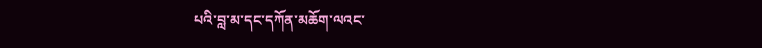པའི་བླ་མ་དང་དཀོན་མཆོག་ལའང་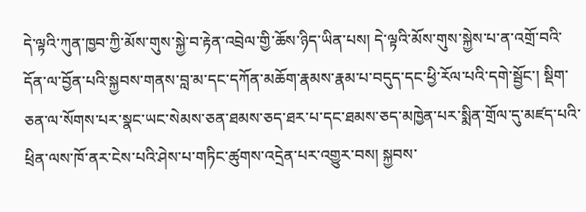དེ་ལྟའི་ཀུན་ཁྱབ་ཀྱི་མོས་གུས་སྐྱེ་བ་རྟེན་འབྲེལ་གྱི་ཆོས་ཉིད་ཡིན་པས། དེ་ལྟའི་མོས་གུས་སྐྱེས་པ་ན་འགྲོ་བའི་དོན་ལ་བྱོན་པའི་སྐྱབས་གནས་བླ་མ་དང་དཀོན་མཆོག་རྣམས་རྣམ་པ་བདུད་དང་ཕྱི་རོལ་པའི་དགེ་སྦྱོང་། སྡིག་ཅན་ལ་སོགས་པར་སྣང་ཡང་སེམས་ཅན་ཐམས་ཅད་ཐར་པ་དང་ཐམས་ཅད་མཁྱེན་པར་སྨིན་གྲོལ་དུ་མཛད་པའི་ཕྲིན་ལས་ཁོ་ནར་ངེས་པའི་ཤེས་པ་གཏིང་ཚུགས་འདྲེན་པར་འགྱུར་བས། སྐྱབས་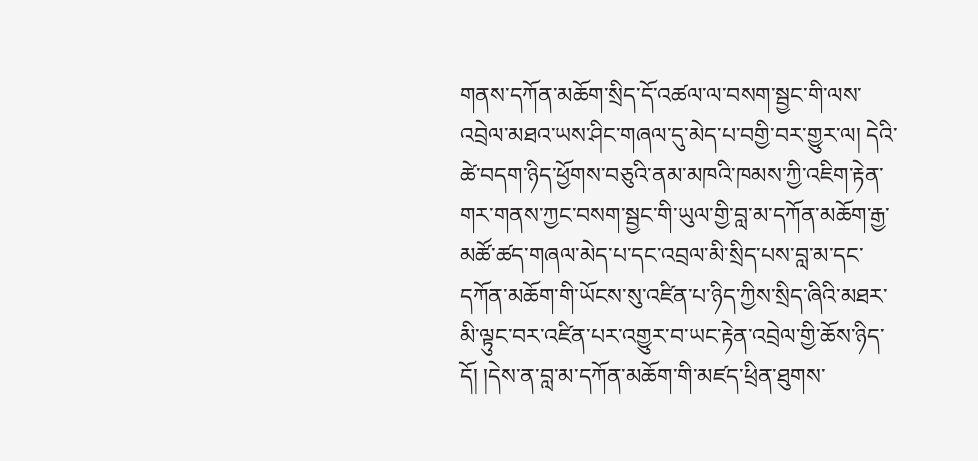གནས་དཀོན་མཆོག་སྲིད་དོ་འཚལ་ལ་བསག་སྦྱང་གི་ལས་འབྲེལ་མཐའ་ཡས་ཤིང་གཞལ་དུ་མེད་པ་བགྱི་བར་གྱུར་ལ། དེའི་ཚེ་བདག་ཉིད་ཕྱོགས་བཅུའི་ནམ་མཁའི་ཁམས་ཀྱི་འཇིག་རྟེན་གར་གནས་ཀྱང་བསག་སྦྱང་གི་ཡུལ་གྱི་བླ་མ་དཀོན་མཆོག་རྒྱ་མཚོ་ཚད་གཞལ་མེད་པ་དང་འབྲལ་མི་སྲིད་པས་བླ་མ་དང་དཀོན་མཆོག་གི་ཡོངས་སུ་འཛིན་པ་ཉིད་ཀྱིས་སྲིད་ཞིའི་མཐར་མི་ལྟུང་བར་འཛིན་པར་འགྱུར་བ་ཡང་རྟེན་འབྲེལ་གྱི་ཆོས་ཉིད་དོ། །དེས་ན་བླ་མ་དཀོན་མཆོག་གི་མཛད་ཕྲིན་ཐུགས་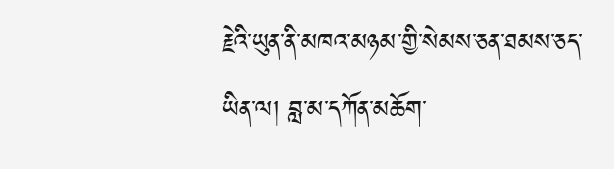རྗེའི་ཡུན་ནི་མཁའ་མཉམ་གྱི་སེམས་ཅན་ཐམས་ཅད་ཡིན་ལ། བླ་མ་དཀོན་མཆོག་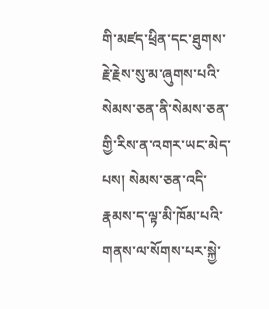གི་མཛད་ཕྲིན་དང་ཐུགས་རྗེ་རྗེས་སུ་མ་ཞུགས་པའི་སེམས་ཅན་ནི་སེམས་ཅན་གྱི་རིས་ན་འགར་ཡང་མེད་པས། སེམས་ཅན་འདི་རྣམས་ད་ལྟ་མི་ཁོམ་པའི་གནས་ལ་སོགས་པར་སྐྱེ་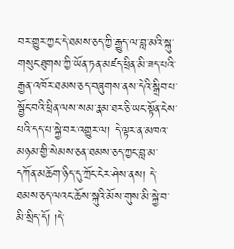བར་གྱུར་ཀྱང་དེ་ཐམས་ཅད་ཀྱི་རྒྱུད་ལ་བླ་མའི་སྐུ་གསུང་ཐུགས་ཀྱི་ཡོན་ཏན་མཛད་ཕྲིན་མི་ཟད་པའི་རྒྱན་འཁོར་ཐམས་ཅད་བཞུགས་ནས་དེའི་སྒྲིབ་པ་སྦྱོང་བའི་ཕྲིན་ལས་སམ་རྣམ་ཐར་ཅི་ཡང་སྟོན་ངེས་པའི་དད་པ་སྐྱེ་བར་འགྱུར་ལ། དེ་ལྟར་ན་མཁའ་མཉམ་གྱི་སེམས་ཅན་ཐམས་ཅད་ཀྱང་བླ་མ་དཀོན་མཆོག་ཉིད་དུ་ཀྲོང་ངེར་ཤེས་ནས། དེ་ཐམས་ཅད་ལའང་ཆོས་སྐུའི་མོས་གུས་མི་སྐྱེ་བ་མི་སྲིད་དོ། །དེ་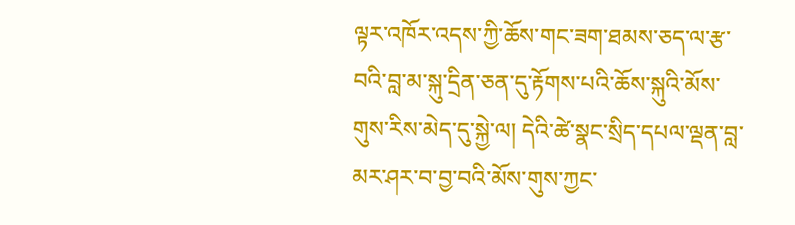ལྟར་འཁོར་འདས་ཀྱི་ཆོས་གང་ཟག་ཐམས་ཅད་ལ་རྩ་བའི་བླ་མ་སྐུ་དྲིན་ཅན་དུ་རྟོགས་པའི་ཆོས་སྐུའི་མོས་གུས་རིས་མེད་དུ་སྐྱེ་ལ། དེའི་ཚེ་སྣང་སྲིད་དཔལ་ལྡན་བླ་མར་ཤར་བ་བྱ་བའི་མོས་གུས་ཀྱང་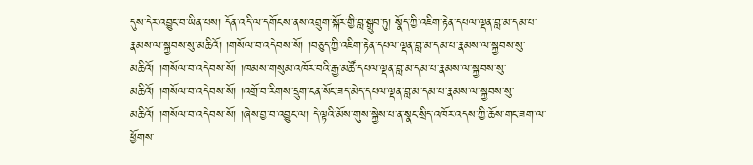དུས་དེར་འབྱུང་བ་ཡིན་པས། དོན་འདི་ལ་དགོངས་ནས་འབྲུག་སྐོར་གྱི་བླ་སྒྲུབ་ཏུ། སྣོད་ཀྱི་འཇིག་རྟེན་དཔལ་ལྡན་བླ་མ་དམ་པ་རྣམས་ལ་སྐྱབས་སུ་མཆིའོ། །གསོལ་བ་འདེབས་སོ། །བཅུད་ཀྱི་འཇིག་རྟེན་དཔལ་ལྡན་བླ་མ་དམ་པ་རྣམས་ལ་སྐྱབས་སུ་མཆིའོ། །གསོལ་བ་འདེབས་སོ། །ཁམས་གསུམ་འཁོར་བའི་རྒྱ་མཚོ་དཔལ་ལྡན་བླ་མ་དམ་པ་རྣམས་ལ་སྐྱབས་སུ་མཆིའོ། །གསོལ་བ་འདེབས་སོ། །འགྲོ་བ་རིགས་དྲུག་ངན་སོང་ཟད་མེད་དཔལ་ལྡན་བླ་མ་དམ་པ་རྣམས་ལ་སྐྱབས་སུ་མཆིའོ། །གསོལ་བ་འདེབས་སོ། །ཞེས་བྱ་བ་འབྱུང་ལ། དེ་ལྟའི་མོས་གུས་སྐྱེས་པ་ན་སྣང་སྲིད་འཁོར་འདས་ཀྱི་ཆོས་གང་ཟག་ལ་ཕྱོགས་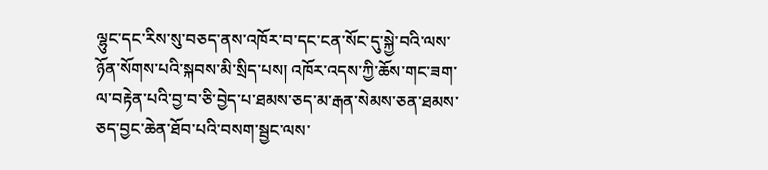ལྷུང་དང་རིས་སུ་བཅད་ནས་འཁོར་བ་དང་ངན་སོང་དུ་སྐྱེ་བའི་ལས་ཉོན་སོགས་པའི་སྐབས་མི་སྲིད་པས། འཁོར་འདས་ཀྱི་ཆོས་གང་ཟག་ལ་བརྟེན་པའི་བྱ་བ་ཅི་བྱེད་པ་ཐམས་ཅད་མ་རྒན་སེམས་ཅན་ཐམས་ཅད་བྱང་ཆེན་ཐོབ་པའི་བསག་སྦྱང་ལས་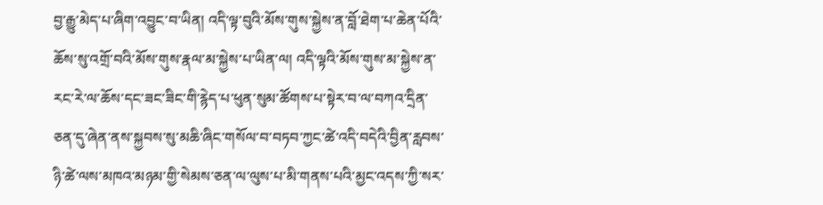བྱ་རྒྱུ་མེད་པ་ཞིག་འབྱུང་བ་ཡིན། འདི་ལྟ་བུའི་མོས་གུས་སྐྱེས་ན་བློ་ཐེག་པ་ཆེན་པོའི་ཆོས་སུ་འགྲོ་བའི་མོས་གུས་རྣལ་མ་སྐྱེས་པ་ཡིན་ལ། འདི་ལྟའི་མོས་གུས་མ་སྐྱེས་ན་རང་རེ་ལ་ཆོས་དང་ཟང་ཟིང་གི་རྙེད་པ་ཕུན་སུམ་ཚོགས་པ་སྟེར་བ་ལ་བཀའ་དྲིན་ཅན་དུ་ཞེན་ནས་སྐྱབས་སུ་མཆི་ཞིང་གསོལ་བ་བཏབ་ཀྱང་ཚེ་འདི་བདེའི་བྱིན་རླབས་ཉི་ཚེ་ལས་མཁའ་མཉམ་གྱི་སེམས་ཅན་ལ་ལུས་པ་མི་གནས་པའི་མྱང་འདས་ཀྱི་སར་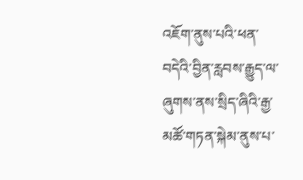འཇོག་ནུས་པའི་ཕན་བདེའི་བྱིན་རླབས་རྒྱུད་ལ་ཞུགས་ནས་སྲིད་ཞིའི་རྒྱ་མཚོ་གཏན་སྐེམ་ནུས་པ་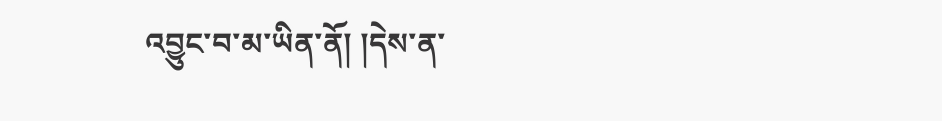འབྱུང་བ་མ་ཡིན་ནོ། །དེས་ན་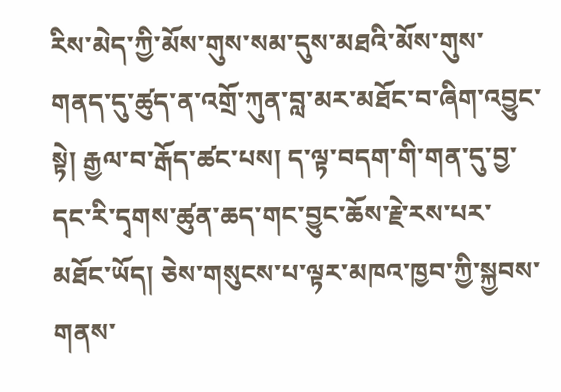རིས་མེད་ཀྱི་མོས་གུས་སམ་དུས་མཐའི་མོས་གུས་གནད་དུ་ཚུད་ན་འགྲོ་ཀུན་བླ་མར་མཐོང་བ་ཞིག་འབྱུང་སྟེ། རྒྱལ་བ་རྒོད་ཚང་པས། ད་ལྟ་བདག་གི་གན་དུ་བྱ་དང་རི་དྭགས་ཚུན་ཆད་གང་བྱུང་ཆོས་རྗེ་རས་པར་མཐོང་ཡོད། ཅེས་གསུངས་པ་ལྟར་མཁའ་ཁྱབ་ཀྱི་སྐྱབས་གནས་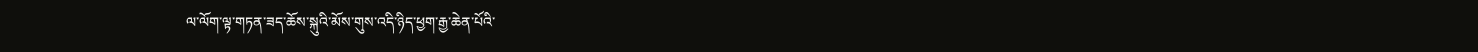ལ་ལོག་ལྟ་གཏན་ཟད་ཆོས་སྐུའི་མོས་གུས་འདི་ཉིད་ཕྱག་རྒྱ་ཆེན་པོའི་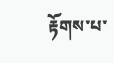རྟོགས་པ་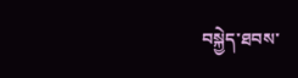བསྐྱེད་ཐབས་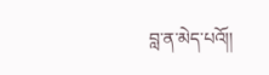བླ་ན་མེད་པའོ།།